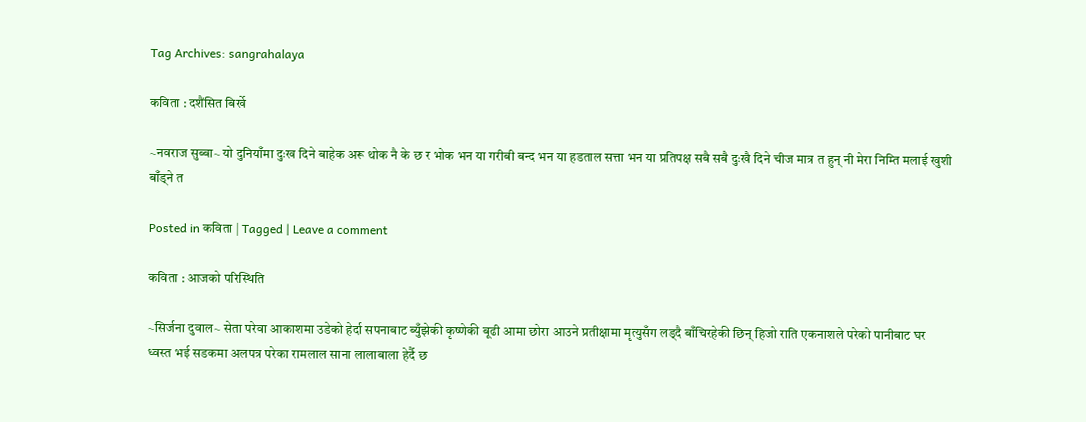Tag Archives: sangrahalaya

कविता : दशैंसित बिर्खे

~नवराज सुब्बा~ यो दुनियाँमा दुःख दिने बाहेक अरू थोक नै के छ र भोक भन या गरीबी बन्द भन या हडताल सत्ता भन या प्रतिपक्ष सबै सबै दुःखै दिने चीज मात्र त हुन् नी मेरा निम्ति मलाई खुशी बाँड्ने त

Posted in कविता | Tagged | Leave a comment

कविता : आजको परिस्थिति

~सिर्जना दुवाल~ सेता परेवा आकाशमा उडेको हेर्दा सपनाबाट ब्युँझेकी कृष्णेकी बूढी आमा छोरा आउने प्रतीक्षामा मृत्युसँग लड्दै बाँचिरहेकी छिन् हिजो राति एकनाशले परेको पानीबाट घर ध्वस्त भई सडकमा अलपत्र परेका रामलाल साना लालाबाला हेर्दै छ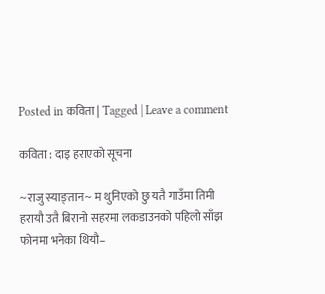Posted in कविता | Tagged | Leave a comment

कविता : दाइ हराएको सूचना

~राजु स्याङ्तान~ म थुनिएको छु यतै गाउँमा तिमी हरायौ उतै बिरानो सहरमा लकडाउनको पहिलो साँझ फोनमा भनेका थियौ–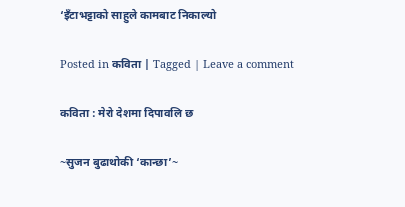‘इँटाभट्टाको साहुले कामबाट निकाल्यो

Posted in कविता | Tagged | Leave a comment

कविता : मेरो देशमा दिपावलि छ

~सुजन बुढाथोकी ‘कान्छा’~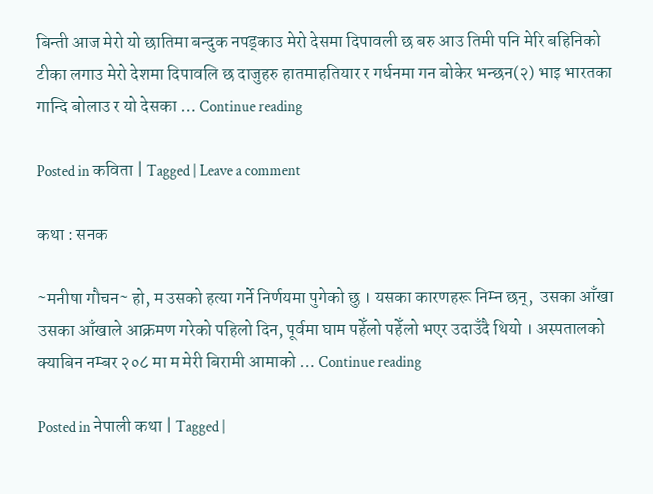बिन्ती आज मेरो यो छातिमा बन्दुक नपड्काउ मेरो देसमा दिपावली छ बरु आउ तिमी पनि मेरि बहिनिको टीका लगाउ मेरो देशमा दिपावलि छ दाजुहरु हातमाहतियार र गर्धनमा गन बोकेर भन्छन(२) भाइ भारतका गान्दि बोलाउ र यो देसका … Continue reading

Posted in कविता | Tagged | Leave a comment

कथा : सनक

~मनीषा गौचन~ हो, म उसको हत्या गर्ने निर्णयमा पुगेको छु । यसका कारणहरू निम्न छन्,  उसका आँखा उसका आँखाले आक्रमण गरेको पहिलो दिन, पूर्वमा घाम पहेँलो पहेँलो भएर उदाउँदै थियो । अस्पतालको क्याबिन नम्बर २०८ मा म मेरी बिरामी आमाको … Continue reading

Posted in नेपाली कथा | Tagged |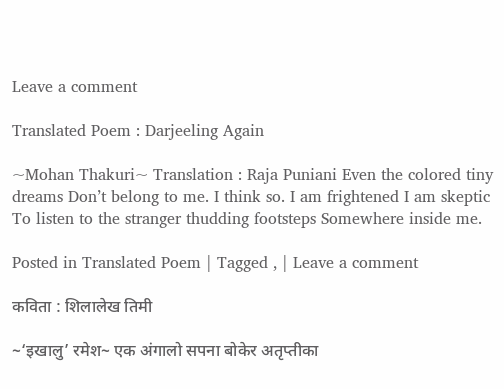Leave a comment

Translated Poem : Darjeeling Again

~Mohan Thakuri~ Translation : Raja Puniani Even the colored tiny dreams Don’t belong to me. I think so. I am frightened I am skeptic To listen to the stranger thudding footsteps Somewhere inside me.

Posted in Translated Poem | Tagged , | Leave a comment

कविता : शिलालेख तिमी

~‘इखालु’ रमेश~ एक अंगालो सपना बोकेर अतृप्तीका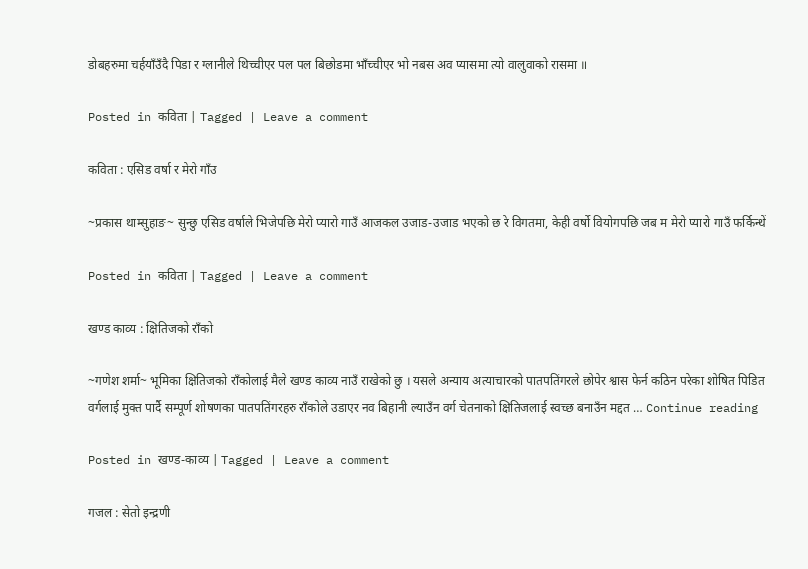डोबहरुमा चर्हयाँउँदै पिडा र ग्लानीले थिच्चीएर पल पल बिछोडमा भाँच्चीएर भो नबस अव प्यासमा त्यो वालुवाको रासमा ॥

Posted in कविता | Tagged | Leave a comment

कविता : एसिड वर्षा र मेरो गाँउ

~प्रकास थाम्सुहाङ~ सुन्छु एसिड वर्षाले भिजेपछि मेरो प्यारो गाउँ आजकल उजाड-उजाड भएको छ रे विगतमा, केही वर्षो वियोगपछि जब म मेरो प्यारो गाउँ फर्किन्थें

Posted in कविता | Tagged | Leave a comment

खण्ड काव्य : क्षितिजको राँको

~गणेश शर्मा~ भूमिका क्षितिजको राँकोलाई मैले खण्ड काव्य नाउँ राखेको छु । यसले अन्याय अत्याचारको पातपतिंगरले छोपेर श्वास फेर्न कठिन परेका शोषित पिडित वर्गलाई मुक्त पार्दै सम्पूर्ण शोषणका पातपतिंगरहरु राँकोले उडाएर नव बिहानी ल्याउँन वर्ग चेतनाको क्षितिजलाई स्वच्छ बनाउँन मद्दत … Continue reading

Posted in खण्ड-काव्य | Tagged | Leave a comment

गजल : सेतो इन्द्रणी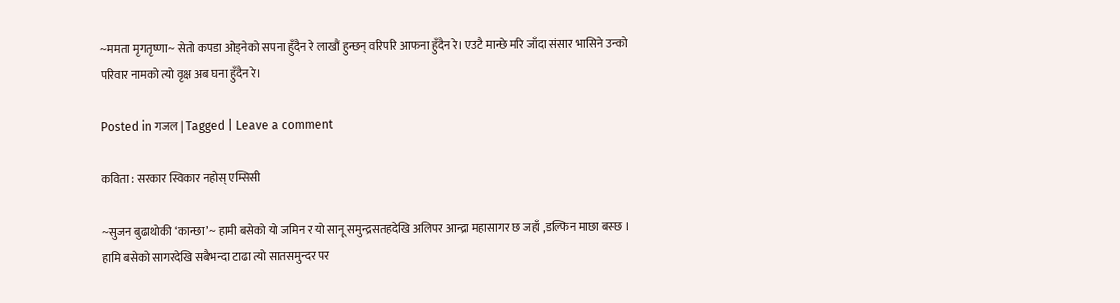~ममता मृगतृष्णा~ सेतो कपडा ओड्नेको सपना हुँदैन रे लाखौं हुन्छन् वरिपरि आफना हुँदैन रे। एउटै मान्छे मरि जाँदा संसार भासिने उन्को परिवार नामको त्यो वृक्ष अब घना हुँदैन रे।

Posted in गजल | Tagged | Leave a comment

कविता : सरकार स्विकार नहोस् एम्सिसी

~सुजन बुढाथोकी ‘कान्छा’~ हामी बसेको यो जमिन र यो सानू समुन्द्रसतहदेखि अलिपर आन्द्रा महासागर छ जहाँ ,डल्फिन माछा बस्छ । हामि बसेको सागरदेखि सबैभन्दा टाढा त्यो सातसमुन्दर पर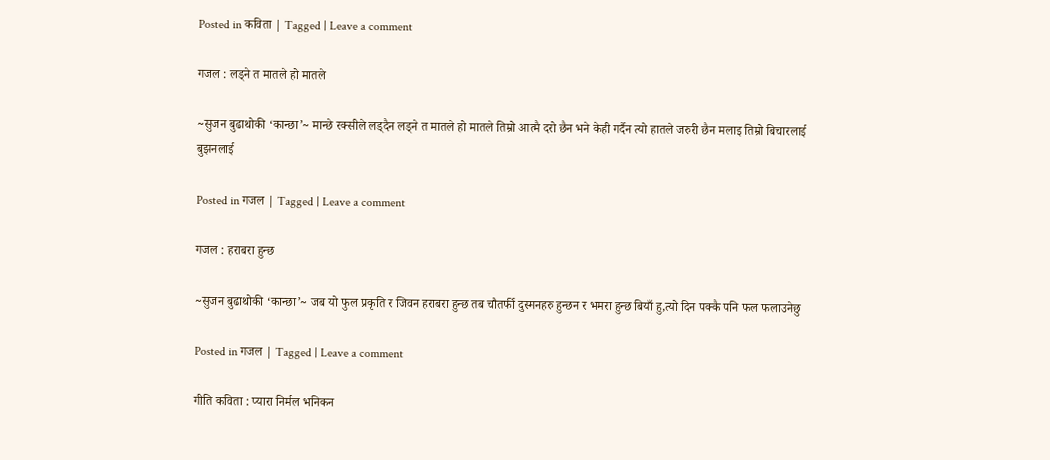Posted in कविता | Tagged | Leave a comment

गजल : लड्ने त मातले हो मातले

~सुजन बुढाथोकी ‘कान्छा’~ मान्छे रक्सीले लड्दैन लड्ने त मातले हो मातले तिम्रो आत्मै दरो छैन भने केही गर्दैन त्यो हातले जरुरी छैन मलाइ तिम्रो बिचारलाई बुझनलाई

Posted in गजल | Tagged | Leave a comment

गजल : हराबरा हुन्छ

~सुजन बुढाथोकी ‘कान्छा’~ जब यो फुल प्रकृति र जिवन हराबरा हुन्छ तब चौतर्फी दुस्मनहरु हुन्छन र भमरा हुन्छ बियाँ हु,त्यो दिन पक्कै पनि फल फलाउनेछु

Posted in गजल | Tagged | Leave a comment

गीति कविता : प्यारा निर्मल भनिकन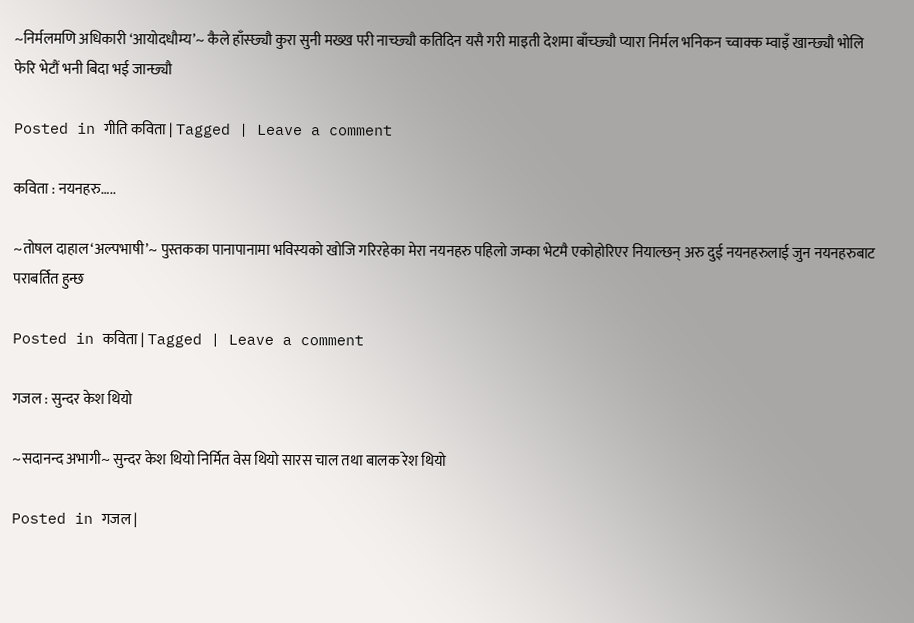~निर्मलमणि अधिकारी ‘आयोदधौम्य’~ कैले हाँस्छ्यौ कुरा सुनी मख्ख परी नाच्छ्यौ कतिदिन यसै गरी माइती देशमा बाँच्छ्यौ प्यारा निर्मल भनिकन च्वाक्क म्वाइँ खान्छ्यौ भोलि फेरि भेटौं भनी बिदा भई जान्छ्यौ

Posted in गीति कविता | Tagged | Leave a comment

कविता : नयनहरु…..

~तोषल दाहाल‘अल्पभाषी’~ पुस्तकका पानापानामा भविस्यको खोजि गरिरहेका मेरा नयनहरु पहिलो जम्का भेटमै एकोहोरिएर नियाल्छन् अरु दुई नयनहरुलाई जुन नयनहरुबाट पराबर्तित हुन्छ

Posted in कविता | Tagged | Leave a comment

गजल : सुन्दर केश थियो

~सदानन्द अभागी~ सुन्दर केश थियो निर्मित वेस थियो सारस चाल तथा बालक रेश थियो

Posted in गजल |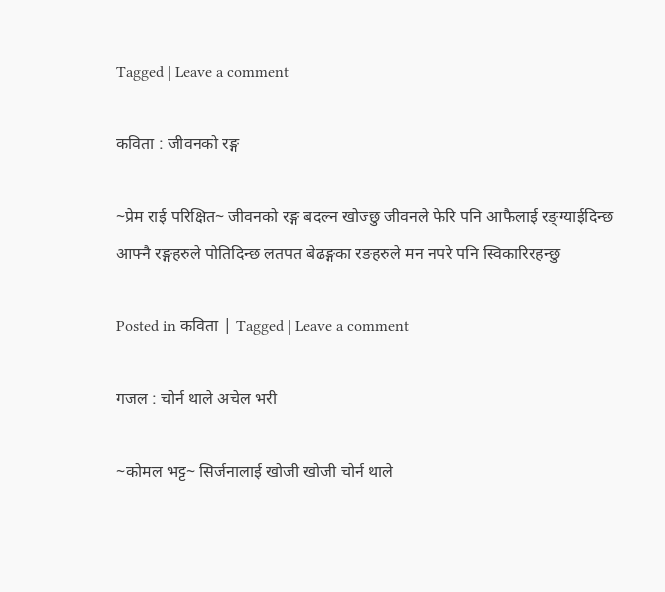Tagged | Leave a comment

कविता : जीवनको रङ्ग

~प्रेम राई परिक्षित~ जीवनको रङ्ग बदल्न खोज्छु जीवनले फेरि पनि आफैलाई रङ्ग्याईदिन्छ आफ्नै रङ्गहरुले पोतिदिन्छ लतपत बेढङ्गका रङहरुले मन नपरे पनि स्विकारिरहन्छु

Posted in कविता | Tagged | Leave a comment

गजल : चोर्न थाले अचेल भरी

~कोमल भट्ट~ सिर्जनालाई खोजी खोजी चोर्न थाले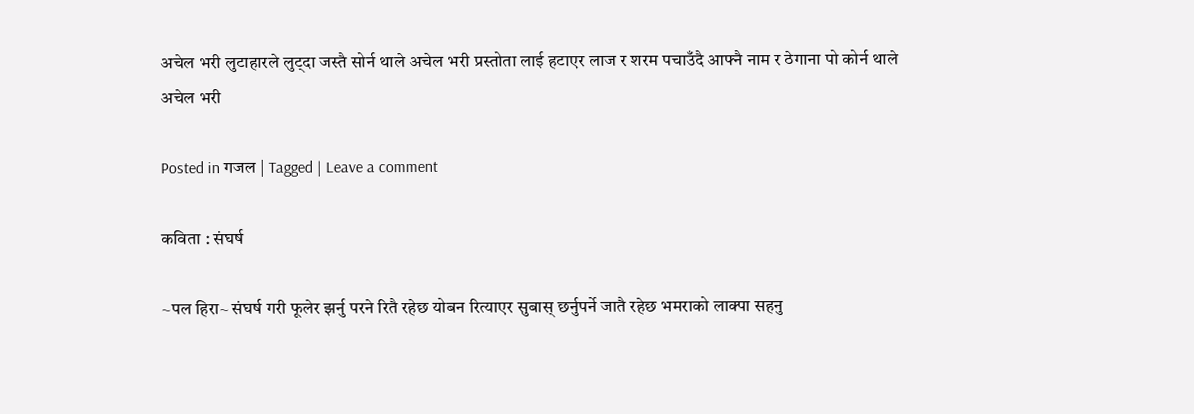अचेल भरी लुटाहारले लुट्दा जस्तै सोर्न थाले अचेल भरी प्रस्तोता लाई हटाएर लाज र शरम पचाउँदै आफ्नै नाम र ठेगाना पो कोर्न थाले अचेल भरी

Posted in गजल | Tagged | Leave a comment

कविता : संघर्ष

~पल हिरा~ संघर्ष गरी फूलेर झर्नु परने रितै रहेछ योबन रित्याएर सुबास् छर्नुपर्ने जातै रहेछ भमराको लाक्पा सहनु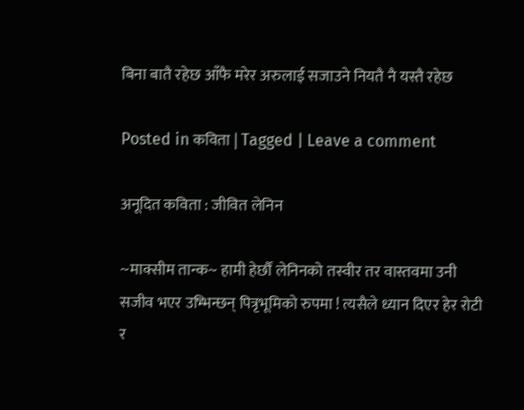बिना बातै रहेछ आँफै मरेर अरुलाई सजाउने नियतै नै यस्तै रहेछ

Posted in कविता | Tagged | Leave a comment

अनूदित कविता : जीवित लेनिन

~माक्सीम तान्क~ हामी हेर्छौं लेनिनको तस्वीर तर वास्तवमा उनी सजीव भएर उभ्भिन्छन् पित्रृभूमिको रुपमा ! त्यसैले ध्यान दिएर हेर रोटी र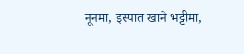नूनमा, इस्पात खाने भट्टीमा,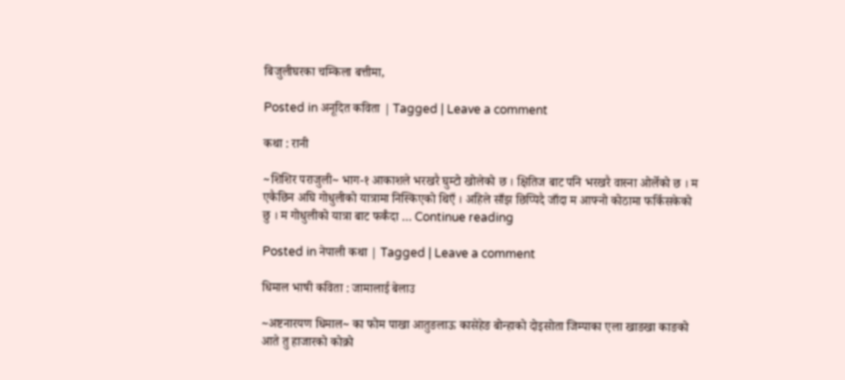बिजुलीघरका चम्किला बत्तीमा,

Posted in अनूदित कविता | Tagged | Leave a comment

कथा : रानी

~शिशिर पराजुली~ भाग-१ आकाशले भरखरै घुम्टो खोलेको छ । क्षितिज बाट पनि भरखरै वास्ना ओर्लेको छ । म एकैछिन अघि गोधुलीको यात्रामा निस्किएको थिएँ । अहिले साँझ छिप्पिदै जाँदा म आफ्नो कोठामा फर्किसकेको छु । म गोधुलीको यात्रा बाट फर्कँदा … Continue reading

Posted in नेपाली कथा | Tagged | Leave a comment

धिमाल भाषी कविता : जामालाई बेलाउ

~अष्टनारयण धिमाल~ का फोम पाखा आतुङलाऊ कासेहेङ बोन्हाको दोइसोता जिम्पाका एला खाङखा काङको आते तु हाजारको कोक्रो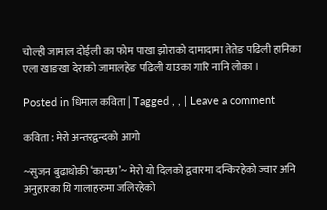चोल्ही जामाल दोईली का फोम पाखा झोराको दामादामा तेतेङ पढिली हानिका एला खाङखा देराको जामालहेङ पढिली याउका गारि नानि लोका ।

Posted in धिमाल कविता | Tagged , , | Leave a comment

कविता : मेरो अन्तरद्वन्दको आगो

~सुजन बुढाथोकी ‘कान्छा’~ मेरो यो दिलको द्ववारमा दन्किरहेको ज्वार अनि अनुहारका यि गालाहरुमा जलिरहेको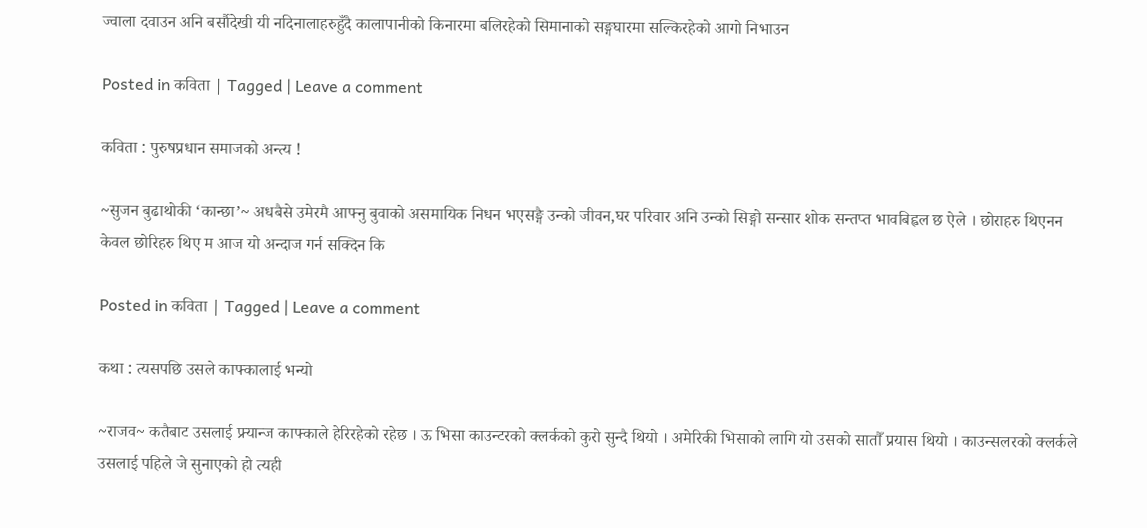ज्वाला दवाउन अनि बर्सौदेखी यी नदिनालाहरुहुँदै कालापानीको किनारमा बलिरहेको सिमानाको सङ्गघारमा सल्किरहेको आगो निभाउन

Posted in कविता | Tagged | Leave a comment

कविता : पुरुषप्रधान समाजको अन्त्य !

~सुजन बुढाथोकी ‘कान्छा’~ अधबैसे उमेरमै आफ्नु बुवाको असमायिक निधन भएसङ्गै उन्को जीवन,घर परिवार अनि उन्को सिङ्गो सन्सार शोक सन्तप्त भावबिह्वल छ ऐले । छोराहरु थिएनन केवल छोरिहरु थिए म आज यो अन्दाज गर्न सक्दिन कि

Posted in कविता | Tagged | Leave a comment

कथा : त्यसपछि उसले काफ्कालाई भन्यो

~राजव~ कतैबाट उसलाई फ्र्यान्ज काफ्काले हेरिरहेको रहेछ । ऊ भिसा काउन्टरको क्लर्कको कुरो सुन्दै थियो । अमेरिकी भिसाको लागि यो उसको सातौँ प्रयास थियो । काउन्सलरको क्लर्कले उसलाई पहिले जे सुनाएको हो त्यही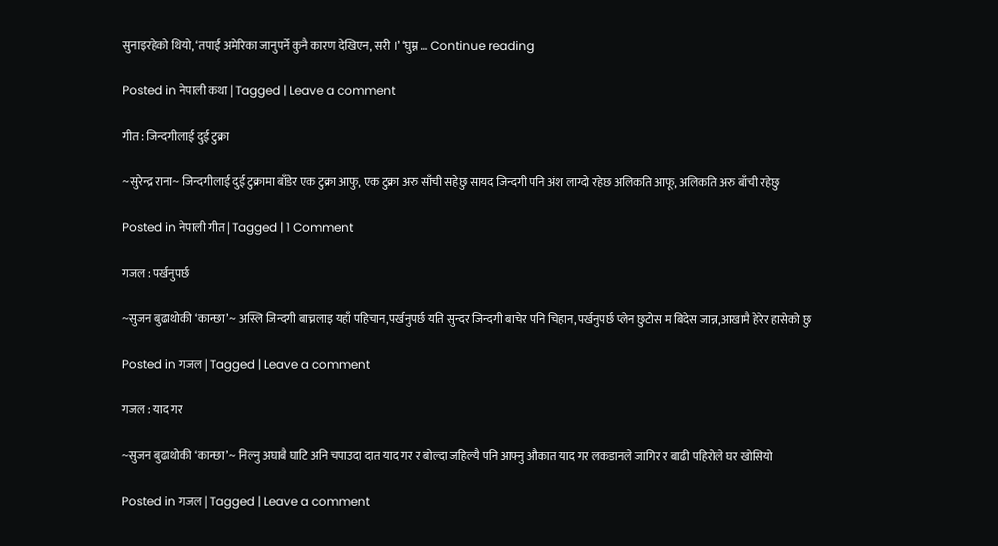सुनाइरहेको थियो, ‘तपाईं अमेरिका जानुपर्ने कुनै कारण देखिएन, सरी ।’ ‘घुम्न … Continue reading

Posted in नेपाली कथा | Tagged | Leave a comment

गीत : जिन्दगीलाई दुई टुक्रा

~सुरेन्द्र राना~ जिन्दगीलाई दुई टुक्रामा बाँडेर एक टुक्रा आफु, एक टुक्रा अरु साँची सहेछु सायद जिन्दगी पनि अंश लाग्दो रहेछ अलिकति आफू, अलिकति अरु बाँची रहेछु

Posted in नेपाली गीत | Tagged | 1 Comment

गजल : पर्खनुपर्छ

~सुजन बुढाथोकी ‘कान्छा’~ अस्लि जिन्दगी बाच्नलाइ यहाँ पहिचान,पर्खनुपर्छ यति सुन्दर जिन्दगी बाचेर पनि चिहान,पर्खनुपर्छ प्लेन छुटोस म बिदेस जान्न,आखामै हेरेर हासेको छु

Posted in गजल | Tagged | Leave a comment

गजल : याद गर

~सुजन बुढाथोकी ‘कान्छा’~ निल्नु अघाबै घाटि अनि चपाउदा दात याद गर र बोल्दा जहिल्यै पनि आफ्नु औकात याद गर लकडानले जागिर र बाढी पहिरोले घर खोसियो

Posted in गजल | Tagged | Leave a comment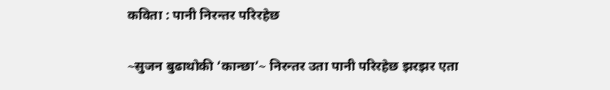कविता : पानी निरन्तर परिरहेछ

~सुजन बुढाथोकी ‘कान्छा’~ निरन्तर उता पानी परिरहेछ झरझर एता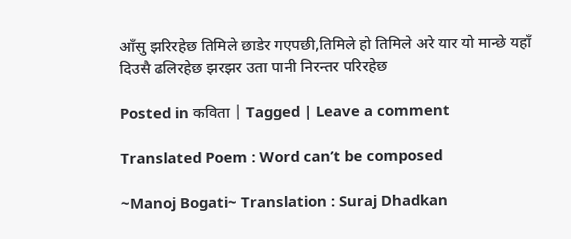आँसु झरिरहेछ तिमिले छाडेर गएपछी,तिमिले हो तिमिले अरे यार यो मान्छे यहाँ दिउसै ढलिरहेछ झरझर उता पानी निरन्तर परिरहेछ

Posted in कविता | Tagged | Leave a comment

Translated Poem : Word can’t be composed

~Manoj Bogati~ Translation : Suraj Dhadkan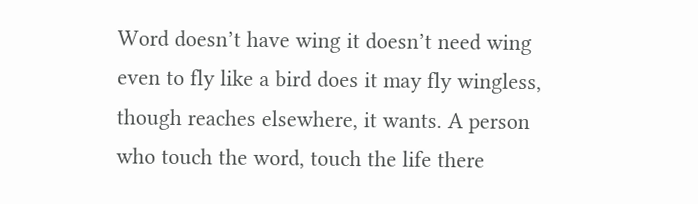Word doesn’t have wing it doesn’t need wing even to fly like a bird does it may fly wingless, though reaches elsewhere, it wants. A person who touch the word, touch the life there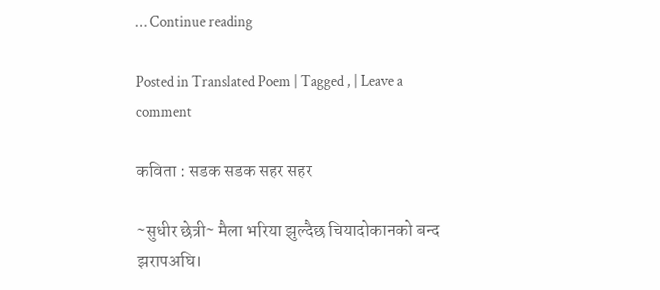… Continue reading

Posted in Translated Poem | Tagged , | Leave a comment

कविता : सडक सडक सहर सहर

~सुधीर छेत्री~ मैला भरिया झुल्दैछ चियादोकानको बन्द झरापअघि।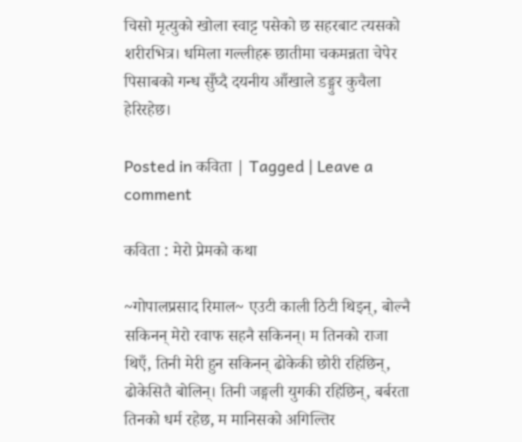चिसो मृत्युको खोला स्वाट्ट पसेको छ सहरबाट त्यसको शरीरभित्र। धमिला गल्लीहरू छातीमा चकमन्नता चेपेर पिसाबको गन्ध सुँघ्दै दयनीय आँखाले डङ्गुर कुचैला हेरिरहेछ।

Posted in कविता | Tagged | Leave a comment

कविता : मेरो प्रेमको कथा

~गोपालप्रसाद रिमाल~ एउटी काली ठिटी थिइन्, बोल्नै सकिनन् मेरो रवाफ सहनै सकिनन्। म तिनको राजा थिएँ, तिनी मेरी हुन सकिनन् ढोकेकी छोरी रहिछिन्, ढोकेसितै बोलिन्। तिनी जङ्गली युगकी रहिछिन्, बर्बरता तिनको धर्म रहेछ, म मानिसको अगिल्तिर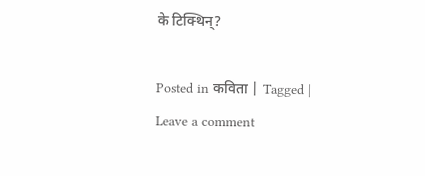के टिक्थिन्?

Posted in कविता | Tagged | Leave a comment